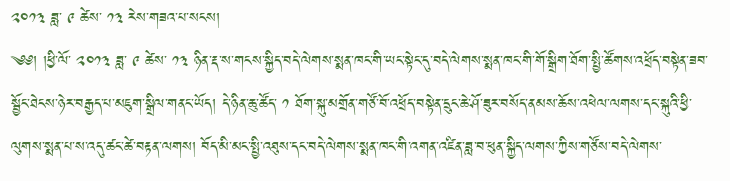༢༠༡༣ ཟླ་ ༩ ཚེས་ ༡༣ རེས་གཟའ་པ་སངས།
༄༅། །ཕྱི་ལོ་ ༢༠༡༣ ཟླ་ ༩ ཚེས་ ༡༣ ཉིན་རྡ་ས་གངས་སྐྱིད་བདེ་ལེགས་སྨན་ཁང་གི་ཡང་སྟེང་དུ་བདེ་ལེགས་སྨན་ཁང་གི་གོ་སྒྲིག་ཐོག་སྤྱི་ཚོགས་འཕྲོད་བསྟེན་ཟབ་སྦྱོང་ཐེངས་ཉེར་བརྒྱད་པ་མཇུག་སྒྲིལ་གནང་ཡོད། དེ་ཉིན་ཆུ་ཚོད་ ༡ ཐོག་སྐུ་མགྲོན་གཙོ་བོ་འཕྲོད་བསྟེན་དྲུང་ཆེ་ཤོ་ཟུར་བསོད་ནམས་ཆོས་འཕེལ་ལགས་དང་སྐུའི་ཕྱི་ལུགས་སྨན་པ་ས་འདུ་ཚང་ཚེ་བརྟན་ལགས། བོད་མི་མང་སྤྱི་འཐུས་དང་བདེ་ལེགས་སྨན་ཁང་གི་འགན་འཛིན་ཟླ་བ་ཕུན་སྐྱིད་ལགས་ཀྱིས་གཙོས་བདེ་ལེགས་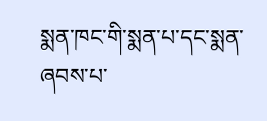སྨན་ཁང་གི་སྨན་པ་དང་སྨན་ཞབས་པ་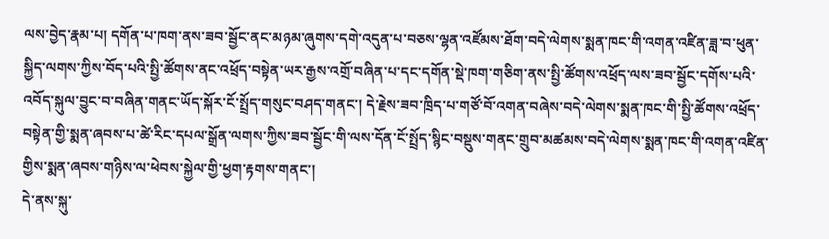ལས་བྱེད་རྣམ་པ། དགོན་པ་ཁག་ནས་ཟབ་སྦྱོང་ནང་མཉམ་ཞུགས་དགེ་འདུན་པ་བཅས་ལྷན་འཛོམས་ཐོག་བདེ་ལེགས་སྨན་ཁང་གི་འགན་འཛིན་ཟླ་བ་ཕུན་སྐྱིད་ལགས་ཀྱིས་བོད་པའི་སྤྱི་ཚོགས་ནང་འཕྲོད་བསྟེན་ཡར་རྒྱས་འགྲོ་བཞིན་པ་དང་དགོན་སྡེ་ཁག་གཅིག་ནས་སྤྱི་ཚོགས་འཕྲོད་ལས་ཟབ་སྦྱོང་དགོས་པའི་འབོད་སྐུལ་བྱུང་བ་བཞིན་གནང་ཡོད་སྐོར་ངོ་སྤྲོད་གསུང་བཤད་གནང་། དེ་རྗེས་ཟབ་ཁྲིད་པ་གཙོ་བོ་འགན་བཞེས་བདེ་ལེགས་སྨན་ཁང་གི་སྤྱི་ཚོགས་འཕྲོད་བསྟེན་གྱི་སྨན་ཞབས་པ་ཚེ་རིང་དཔལ་སྒྲོན་ལགས་ཀྱིས་ཟབ་སྦྱོང་གི་ལས་དོན་ངོ་སྤྲོད་སྙིང་བསྡུས་གནང་གྲུབ་མཚམས་བདེ་ལེགས་སྨན་ཁང་གི་འགན་འཛིན་གྱིས་སྨན་ཞབས་གཉིས་ལ་ཕེབས་སྐྱེལ་གྱི་ཕྱག་རྟགས་གནང་།
དེ་ནས་སྐུ་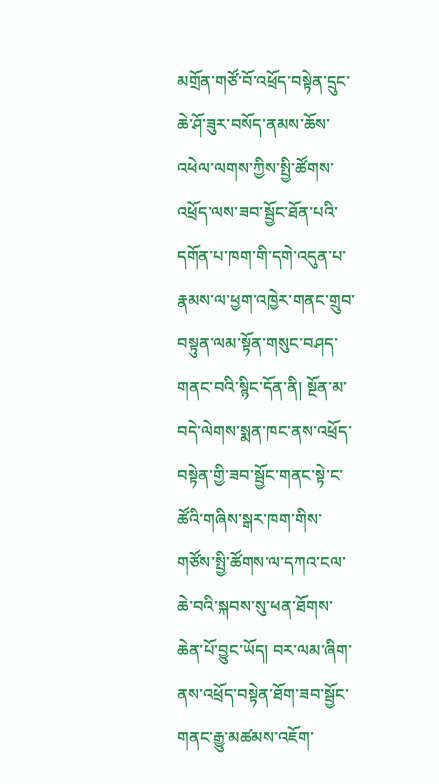མགྲོན་གཙོ་བོ་འཕྲོད་བསྟེན་དྲུང་ཆེ་ཤོ་ཟུར་བསོད་ནམས་ཆོས་འཕེལ་ལགས་ཀྱིས་སྤྱི་ཚོགས་འཕྲོད་ལས་ཟབ་སྦྱོང་ཐོན་པའི་དགོན་པ་ཁག་གི་དགེ་འདུན་པ་རྣམས་ལ་ཕྱག་འཁྱེར་གནང་གྲུབ་བསྟུན་ལམ་སྟོན་གསུང་བཤད་གནང་བའི་སྙིང་དོན་ནི། སྔོན་མ་བདེ་ལེགས་སྨན་ཁང་ནས་འཕྲོད་བསྟེན་གྱི་ཟབ་སྦྱོང་གནང་སྟེ་ང་ཚོའི་གཞིས་སྒར་ཁག་གིས་གཙོས་སྤྱི་ཚོགས་ལ་དཀའ་ངལ་ཆེ་བའི་སྐབས་སུ་ཕན་ཐོགས་ཆེན་པོ་བྱུང་ཡོད། བར་ལམ་ཞིག་ནས་འཕྲོད་བསྟེན་ཐོག་ཟབ་སྦྱོང་གནང་རྒྱུ་མཚམས་འཇོག་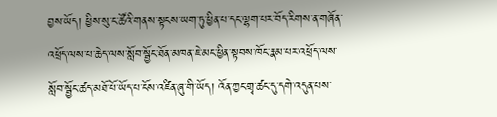བྱས་ཡོད། ཕྱིས་སུ་ང་ཚོའི་གནས་སྟངས་ཡག་ཏུ་ཕྱིན་པ་དང་ལྷག་པར་བོད་རིགས་ན་གཞོན་འཕྲོད་ལས་པ་ཆེད་ལས་སློབ་སྦྱོང་ཐོན་མཁན་ཇེ་མང་ཕྱིན་སྟབས་ཁོང་རྣམ་པར་འཕྲོད་ལས་སློབ་སྦྱོང་ཚད་མཐོ་པོ་ཡོད་པ་ངོས་འཛིན་ཞུ་གི་ཡོད། འོན་ཀྱང་གྲྭ་ཚང་དུ་དགེ་འདུན་པས་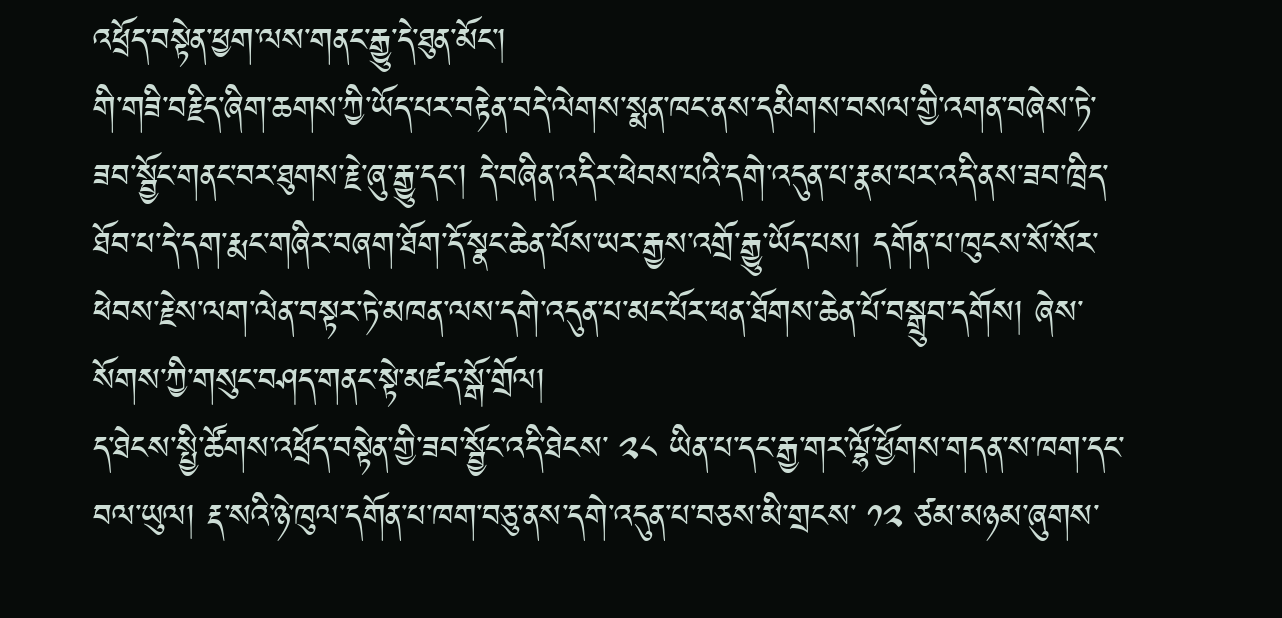འཕྲོད་བསྟེན་ཕྱག་ལས་གནང་རྒྱུ་དེ་ཐུན་མོང་།
གི་གཟི་བརྗིད་ཞིག་ཆགས་ཀྱི་ཡོད་པར་བརྟེན་བདེ་ལེགས་སྨན་ཁང་ནས་དམིགས་བསལ་གྱི་འགན་བཞེས་ཏེ་ཟབ་སྦྱོང་གནང་བར་ཐུགས་རྗེ་ཞུ་རྒྱུ་དང་། དེ་བཞིན་འདིར་ཕེབས་པའི་དགེ་འདུན་པ་རྣམ་པར་འདི་ནས་ཟབ་ཁྲིད་ཐོབ་པ་དེ་དག་རྨང་གཞིར་བཞག་ཐོག་དོ་སྣང་ཆེན་པོས་ཡར་རྒྱས་འགྲོ་རྒྱུ་ཡོད་པས། དགོན་པ་ཁུངས་སོ་སོར་ཕེབས་རྗེས་ལག་ལེན་བསྟར་ཏེ་མཁན་ལས་དགེ་འདུན་པ་མང་པོར་ཕན་ཐོགས་ཆེན་པོ་བསྒྲུབ་དགོས། ཞེས་སོགས་ཀྱི་གསུང་བཤད་གནང་སྟེ་མཛད་སྒོ་གྲོལ།
ད་ཐེངས་སྤྱི་ཚོགས་འཕྲོད་བསྟེན་གྱི་ཟབ་སྦྱོང་འདི་ཐེངས་ ༢༨ ཡིན་པ་དང་རྒྱ་གར་ལྷོ་ཕྱོགས་གདན་ས་ཁག་དང་བལ་ཡུལ། རྡ་སའི་ཉེ་ཁུལ་དགོན་པ་ཁག་བཅུ་ནས་དགེ་འདུན་པ་བཅས་མི་གྲངས་ ༡༢ ཙམ་མཉམ་ཞུགས་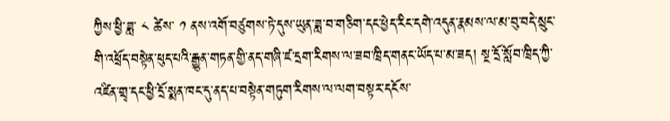ཀྱིས་ཕྱི་ཟླ་ ༨ ཚེས་ ༡ ནས་འགོ་བཙུགས་ཏེ་དུས་ཡུན་ཟླ་བ་གཅིག་དང་ཕྱེད་རིང་དགེ་འདུན་རྣམས་ལ་མ་བུ་བདེ་སྲུང་གི་འཕྲོད་བསྟེན་ཕུད་པའི་རྒྱུན་གཏན་གྱི་ནད་གཞི་ཛ་དྲག་རིགས་ལ་ཟབ་ཁྲིད་གནང་ཡོད་པ་མ་ཟད། སྔ་དྲོ་སློབ་ཁྲིད་ཀྱི་འཛིན་གྲྭ་དང་ཕྱི་དྲོ་སྨན་ཁང་དུ་ནད་པ་བསྟེན་གཏུག་རིགས་ལ་ལག་བསྟར་དངོས་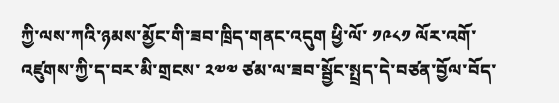ཀྱི་ལས་ཀའི་ཉམས་མྱོང་གི་ཟབ་ཁྲིད་གནང་འདུག ཕྱི་ལོ་ ༡༩༨༡ ལོར་འགོ་འཛུགས་ཀྱི་ད་བར་མི་གྲངས་ ༢༧༧ ཙམ་ལ་ཟབ་སྦྱོང་སྤྲད་དེ་བཙན་བྱོལ་བོད་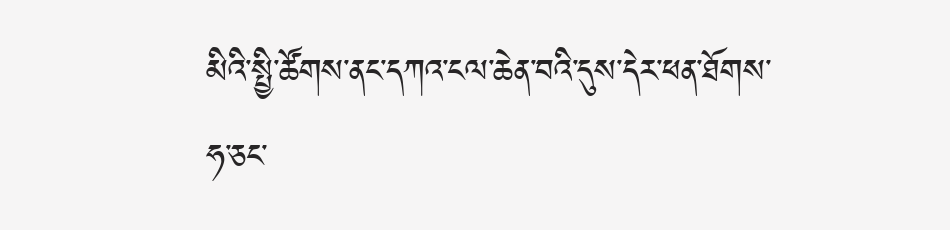མིའི་སྤྱི་ཚོགས་ནང་དཀའ་ངལ་ཆེན་བའི་དུས་དེར་ཕན་ཐོགས་ཧ་ཅང་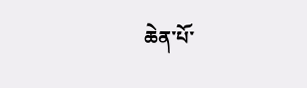ཆེན་པོ་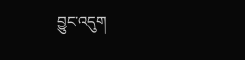བྱུང་འདུག